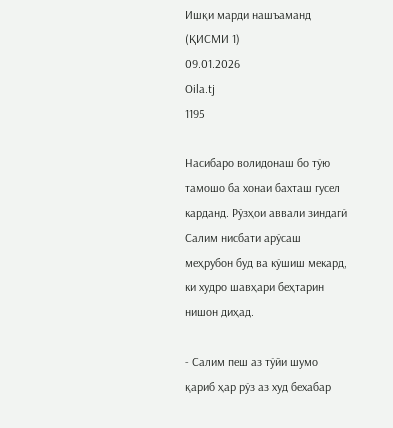Ишқи марди нашъаманд (ҚИСМИ 1)
09.01.2026
Oila.tj
1195

Насибаро волидонаш бо тӯю тамошо ба хонаи бахташ гусел карданд. Рӯзҳои аввали зиндагӣ Салим нисбати арӯсаш меҳрубон буд ва кӯшиш мекард, ки худро шавҳари беҳтарин нишон диҳад.

- Салим пеш аз тӯйи шумо қариб ҳар рӯз аз худ бехабар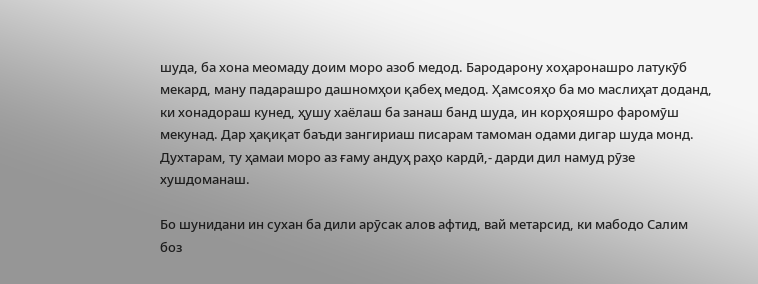шуда, ба хона меомаду доим моро азоб медод. Бародарону хоҳаронашро латукӯб мекард, ману падарашро дашномҳои қабеҳ медод. Ҳамсояҳо ба мо маслиҳат доданд, ки хонадораш кунед, ҳушу хаёлаш ба занаш банд шуда, ин корҳояшро фаромӯш мекунад. Дар ҳақиқат баъди зангириаш писарам тамоман одами дигар шуда монд. Духтарам, ту ҳамаи моро аз ғаму андуҳ раҳо кардӣ,- дарди дил намуд рӯзе хушдоманаш.

Бо шунидани ин сухан ба дили арӯсак алов афтид, вай метарсид, ки мабодо Салим боз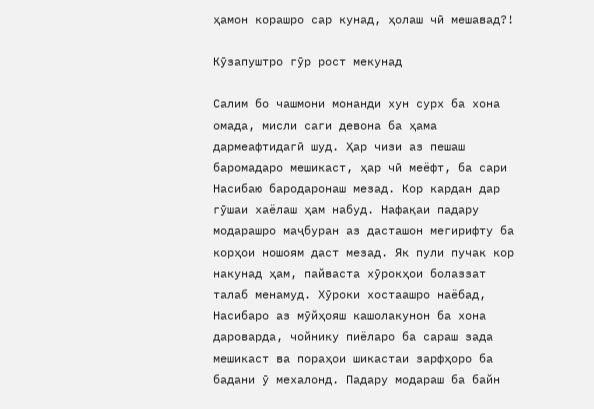ҳамон корашро сар кунад, ҳолаш чӣ мешавад?!

Кӯзапуштро гӯр рост мекунад

Салим бо чашмони монанди хун сурх ба хона омада, мисли саги девона ба ҳама дармеафтидагӣ шуд. Ҳар чизи аз пешаш баромадаро мешикаст, ҳар чӣ меёфт, ба сари Насибаю бародаронаш мезад. Кор кардан дар гӯшаи хаёлаш ҳам набуд. Нафақаи падару модарашро маҷбуран аз дасташон мегирифту ба корҳои ношоям даст мезад. Як пули пучак кор накунад ҳам, пайваста хӯрокҳои болаззат талаб менамуд. Хӯроки хостаашро наёбад, Насибаро аз мӯйҳояш кашолакунон ба хона дароварда, чойнику пиёларо ба сараш зада мешикаст ва пораҳои шикастаи зарфҳоро ба бадани ӯ мехалонд. Падару модараш ба байн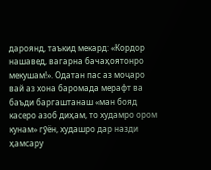дароянд, таъкид мекард: «Кордор нашавед, вагарна бачаҳоятонро мекушам!». Одатан пас аз моҷаро вай аз хона баромада мерафт ва баъди баргаштанаш «ман бояд касеро азоб диҳам, то худамро ором кунам» гӯён, худашро дар назди ҳамсару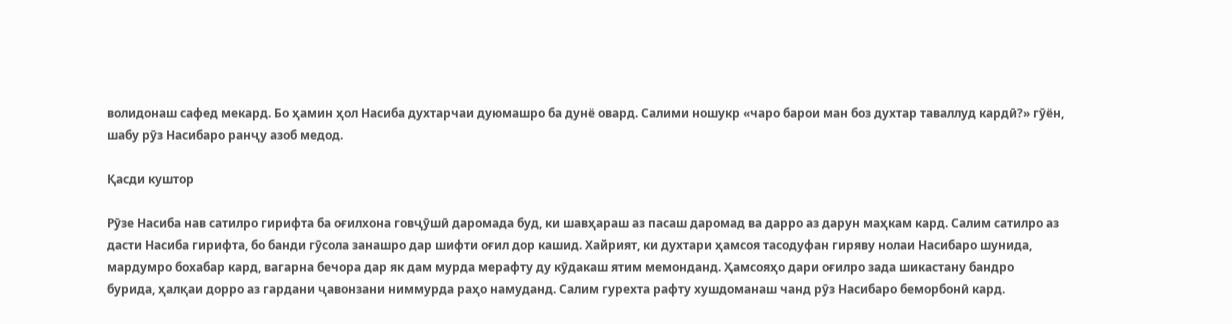волидонаш сафед мекард. Бо ҳамин ҳол Насиба духтарчаи дуюмашро ба дунё овард. Салими ношукр «чаро барои ман боз духтар таваллуд кардӣ?» гӯён, шабу рӯз Насибаро ранҷу азоб медод.

Қасди куштор

Рӯзе Насиба нав сатилро гирифта ба оғилхона говҷӯшӣ даромада буд, ки шавҳараш аз пасаш даромад ва дарро аз дарун маҳкам кард. Салим сатилро аз дасти Насиба гирифта, бо банди гӯсола занашро дар шифти оғил дор кашид. Хайрият, ки духтари ҳамсоя тасодуфан гиряву нолаи Насибаро шунида, мардумро бохабар кард, вагарна бечора дар як дам мурда мерафту ду кӯдакаш ятим мемонданд. Ҳамсояҳо дари оғилро зада шикастану бандро бурида, ҳалқаи дорро аз гардани ҷавонзани ниммурда раҳо намуданд. Салим гурехта рафту хушдоманаш чанд рӯз Насибаро беморбонӣ кард.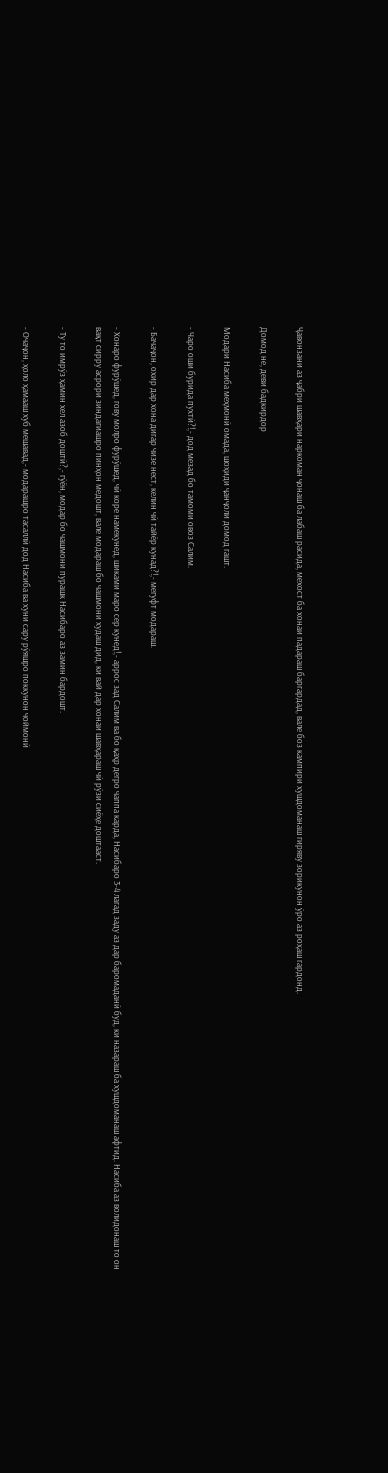Ҷавонзани аз ҷабри шавҳари наркоман ҷонаш ба лабаш расида, мехост ба хонаи падараш баргардад, вале боз кампири хушдоманаш гиряву зорикунон ӯро аз роҳаш гардонд.

Домод не, деви бадкирдор

Модари Насиба меҳмонӣ омада, шоҳиди ҷанҷоли домод гашт.

- Чаро оши бурида пухтӣ?!,- дод мезад бо тамоми овоз Салим.

- Бачаҷон, охир дар хона дигар чизе нест, келин чӣ тайёр кунад?!,- мегуфт модараш.

- Хонаро фурӯшед, гову молро фурӯшед, чӣ коре намекунед, шиками маро сер кунед!,- аррос зад Салим ва бо қаҳр дегро чаппа карда, Насибаро 3-4 лагад заду аз дар баромаданӣ буд, ки назараш ба хушдоманаш афтид. Насиба аз волидонаш то он вақт сирру асрори зиндагиашро пинҳон медошт, вале модараш бо чашмони худаш дид, ки вай дар хонаи шавҳараш чӣ рӯзи сиёҳе доштааст.

- Ту то имрӯз ҳамин хел азоб доштӣ?,- гӯён, модар бо чашмони пурашк Насибаро аз замин бардошт.

- Очаҷон, ҳоло ҳамааш хуб мешавад,- модарашро тасаллӣ дод Насиба ва хуни сару рӯяшро поккунон чоймонӣ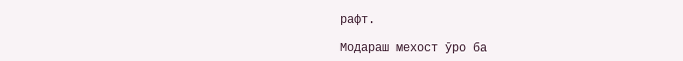рафт.

Модараш мехост ӯро ба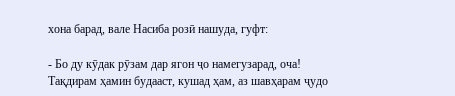хона барад, вале Насиба розӣ нашуда, гуфт:

- Бо ду кӯдак рӯзам дар ягон ҷо намегузарад, оча! Тақдирам ҳамин будааст, кушад ҳам, аз шавҳарам ҷудо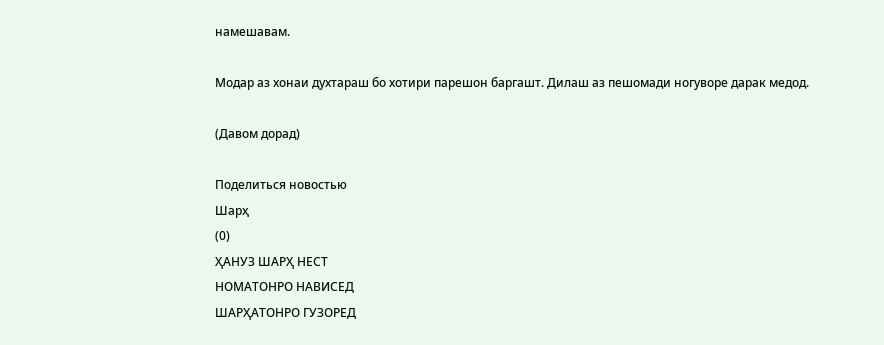намешавам.

Модар аз хонаи духтараш бо хотири парешон баргашт. Дилаш аз пешомади ногуворе дарак медод.

(Давом дорад)

Поделиться новостью
Шарҳ
(0)
ҲАНУЗ ШАРҲ НЕСТ
НОМАТОНРО НАВИСЕД
ШАРҲАТОНРО ГУЗОРЕД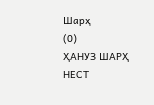Шарҳ
(0)
ҲАНУЗ ШАРҲ НЕСТ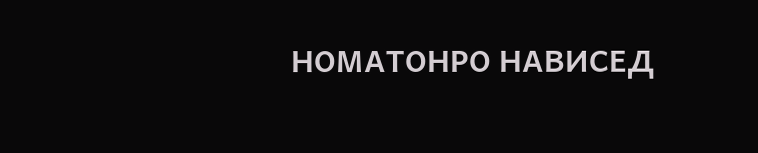НОМАТОНРО НАВИСЕД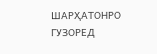ШАРҲАТОНРО ГУЗОРЕД